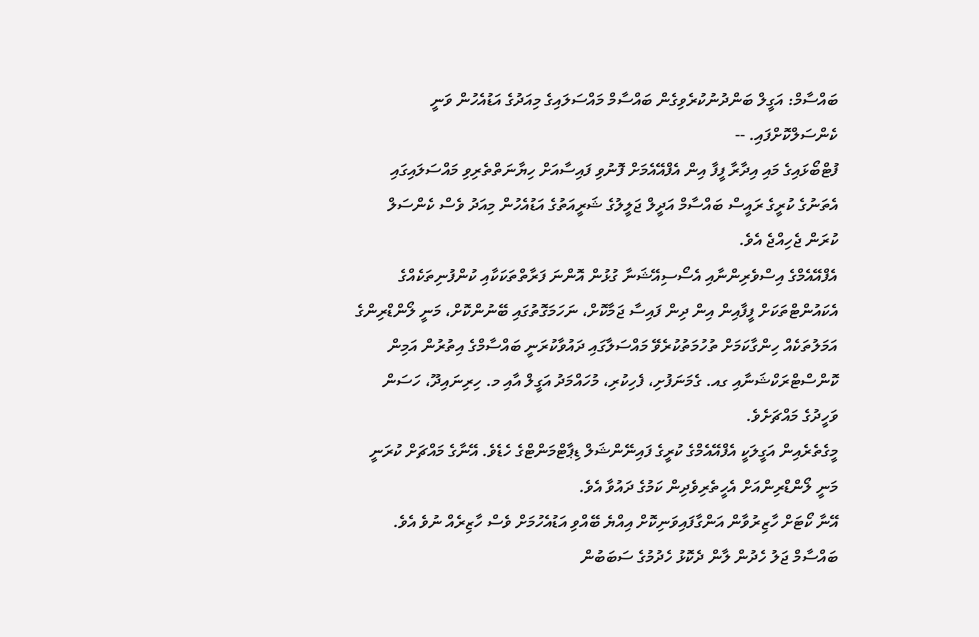ބައްސާމް: އަގީލް ބަންދުނުކުރެވިގެން ބައްސާމް މައްސަލައިގެ މިއަދުގެ އަޑުއެހުން ވަނީ ކެންސަލްކޮށްފައި. --
ފުޓްބޯޅައިގެ މައި އިދާރާ ފީފާ އިން އެފްއޭއެމަށް ފޮނުވި ފައިސާއަށް ހިޔާނަތްތެރިވި މައްސަލައިގައި އެތަނުގެ ކުރީގެ ރައީސް ބައްސާމް އަދީލް ޖަލީލުގެ ޝަރީއަތުގެ އަޑުއެހުން މިއަދު ވެސް ކެންސަލް ކުރަން ޖެހިއްޖެ އެވެ.
އެފްއޭއެމްގެ އިސްވެރިންނާއި އެސޯސިއޭޝަނާ ގުޅުން އޮންނަ ފަރާތްތަކަކާއި ކުންފުނިތަކެއްގެ އެކައުންޓްތަކަށް ފީފާއިން އިން ދިން ފައިސާ ޖަމާކޮށް، ނަހަމަގޮތުގައި ބޭނުންކޮށް، މަނީ ލޯންޑްރިންގެ އަމަލުތަކެއް ހިންގާކަމަށް ތުހުމަތުކުރެވޭ މައްސަލާގައި ދައުވާކުރަނީ ބައްސާމްގެ އިތުރުން އަމިން ކޮންސްޓްރަކްޝަނާއި ގއ. ގެމަނަފުށި، ފެހިކުރި، މުހައްމަދު އަގީލް އާއި މ. ހިރިނައިދޫ، ހަސަން ވަހީދުގެ މައްޗަށެވެ.
މީގެތެރެއިން އަގީލަކީ އެފްއޭއެމްގެ ކުރީގެ ފައިނޭންޝަލް ޑިޕާޓްމަންޓްގެ ހެޑެވެ. އޭނާގެ މައްޗަށް ކުރަނީ މަނީ ލޯންޑްރިންއަށް އެހީތެރިވެދިން ކަމުގެ ދައުވާ އެވެ.
އޭނާ ކޯޓަށް ހާޒިރުވާން އަންގާފައިވަނިކޮށް އިއްޔެ ބޭއްވި އަޑުއެހުމަށް ވެސް ހާޒިރެއް ނުވެ އެވެ. ބައްސާމް ޖަލު ހެދުން ލާން ދެކޮޅު ހެދުމުގެ ސަބަބުން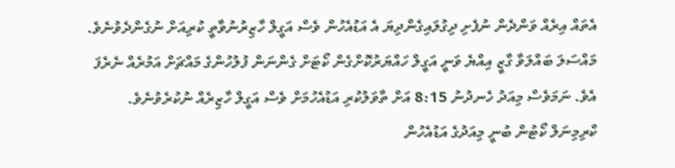އެތައް އިރެއް ވަންދެން ނުފެށި ދިގުލައިގެންދިޔަ އެ އަޑުއެހުން ވެސް އަގީލް ހާޒިރުނުވާތީ ކުރިއަށް ނުގެންދެވުނެވެ.
މައްސަލަ ބައްލަވާ ގާޒީ އިއްޔެ ވަނީ އަގީލް ހައްޔަރުކޮށްގެން ކޯޓަށް ގެންނަން ފުލުހުންގެ މައްޗަށް އަމުރެއް ނެރެފަ އެވެ. ނަމަވެސް މިއަދު ހެނދުނު 8:15 އަށް ތާވަލުކުރި އަޑުއެހުމަށް ވެސް އަގީލް ހާޒިރެއް ނުކުރެވުނެވެ.
ކްރިމިނަލް ކޯޓުން ބުނީ މިއަދުގެ އަޑުއެހުން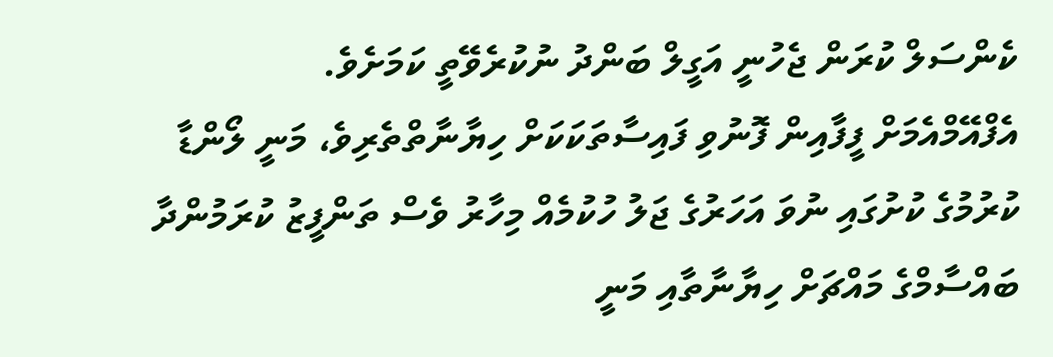ކެންސަލް ކުރަން ޖެހުނީ އަގީލް ބަންދު ނުކުރެވޭތީ ކަމަށެވެ.
އެފްއޭމްއެމަށް ފީފާއިން ފޮނުވި ފައިސާތަކަކަށް ހިޔާނާތްތެރިވެ، މަނީ ލޯންޑާ ކުރުމުގެ ކުށުގައި ނުވަ އަހަރުގެ ޖަލު ހުކުމެއް މިހާރު ވެސް ތަންފީޒު ކުރަމުންދާ ބައްސާމްގެ މައްޗަށް ހިޔާނާތާއި މަނީ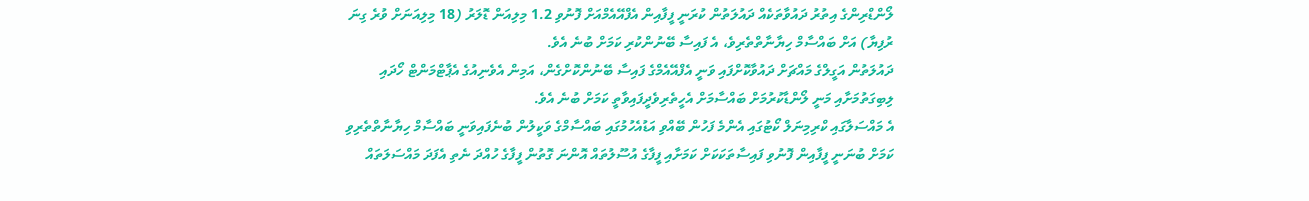ލޯންޑްރިންގެ އިތުރު ދައުވާތަކެއް ދައުލަތުން ކުރަނީ ފީފާއިން އެފްއޭއެމްއަށް ފޮނުވި 1.2 މިލިއަން ޑޮލަރު (18 މިލިއަނަށް ވުރެ ގިނަ ރުފިޔާ) އަށް ބައްސާމް ހިޔާނާތްތެރިވެ، އެ ފައިސާ ބޭނުންކުރި ކަމަށް ބުނެ އެވެ.
ދައުލަތުން އަގީލްގެ މައްޗަށް ދައުވާކޮށްފައި ވަނީ އެފްއޭއެމްގެ ފައިސާ ބޭނުންކޮށްގެން، އަމިން އެވެނިއުގެ އެޕާޓްމަންޓް ހޯދައި ލިބިގަތުމަށާއި މަނީ ލޯންޑާކުރުމަށް ބައްސާމަށް އެހީތެރިވެދީފައިވާތީ ކަމަށް ބުނެ އެވެ.
އެ މައްސަލާގައި ކްރިމިނަލް ކޯޓުގައި އެންމެ ފަހުން ބޭއްވި އަޑުއެހުމުގައި ބައްސާމްގެ ވަކީލުން ބުނެފައިވަނީ ބައްސާމް ހިޔާނާތްތެރިވި ކަމަށް ބުނަނީ ފީފާއިން ފޮނުވި ފައިސާތަކަކަށް ކަމަށާއި ފީފާގެ އުސޫލުތައް އޮންނަ ގޮތުން ފީފާގެ ހުއްދަ ނެތި އެފަދަ މައްސަލަތައް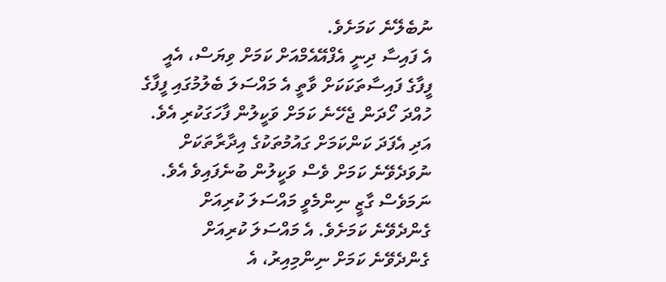ނުބެލޭނެ ކަމަށެވެ.
އެ ފައިސާ ދިނީ އެފްއޭއެމްއަށް ކަމަށް ވިޔަސް، އެއީ ފީފާގެ ފައިސާތަކަކަށް ވާތީ އެ މައްސަލަ ބެލުމުގައި ފީފާގެ ހުއްދަ ހޯދަން ޖެހޭނެ ކަމަށް ވަކީލުން ފާހަގަކުރި އެވެ. އަދި އެފަދަ ކަންކަމަށް ގައުމުތަކުގެ އިދާރާތަކަށް ނުވަދެވޭނެ ކަމަށް ވެސް ވަކީލުން ބުނެފައިވެ އެވެ.
ނަމަވެސް ގާޒީ ނިންމެވީ މައްސަލަ ކުރިއަށް ގެންދެވޭނެ ކަމަށެވެ. އެ މައްސަލަ ކުރިއަށް ގެންދެވޭނެ ކަމަށް ނިންމިއިރު، އެ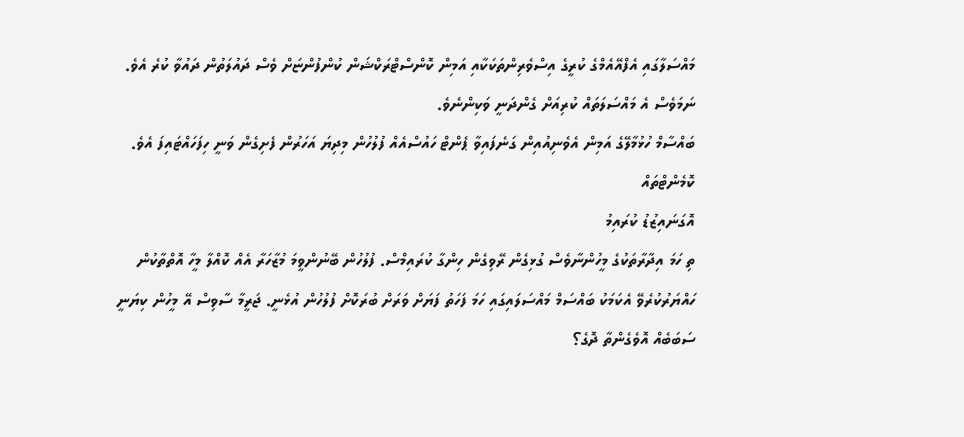މައްސަލާގައި އެފްއޭއެމްގެ ކުރީގެ އިސްވެރިންތަކަކާއި އަމިން ކޮންސްޓްރަކްޝަން ކުންފުންޏަށް ވެސް ދައުލަތުން ދައުވާ ކުރެ އެވެ. ނަމަވެސް އެ މައްސަލަތައް ކުރިއަށް ގެންދަނީ ވަކިންނެވެ.
ބައްސާމް ހުޅުމާލޭގެ އަމިން އެވެނިއުއިން ގަނެފައިވާ ޕެންޓް ހައުސްއެއް ފުލުހުން މިދިޔަ އަހަރުން ފެށިގެން ވަނީ ހިފަހައްޓައިފަ އެވެ.
ކޮމެންޓްތައް
އޮގަނައިޒުޑު ކުރައިމު
ތި ހަމަ އިދާރާތަކުގެ މީހުންނާވެސް ގުޅިގެން ރޭވިގެން ހިންގާ ކުރައިމްސް. ފުލުހުން ބޭނުންވީމަ މުޒާހަރާ އެއް ކޮއްލާ މީހާ އޮތްތާކުން ހައްޔަރުކުރެވޭ އެކަމަކު ބައްސަމް މައްސަލައިގައި ހަމަ ފަހަތު ފަޔަށް ވަރަށް ބުރަކޮށް ފުލުހުން އުޅެނީ. ޖަރީމާ ސާވިސް އޭ މީހުން ކިޔަނީ ސަބަބެއް އޮވެގެންތާ ދޮގެ؟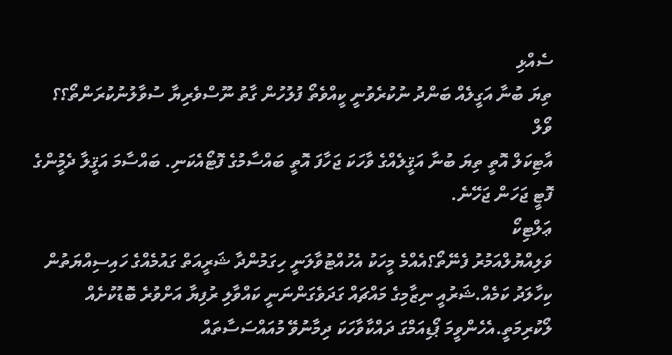ސެއްޅި
ތިޔަ ބުނާ އަގީލެއް ބަންދު ނުކުރެވުނީ ކީއްވެތޯ ފުލުހުން ގާތު ނޫސްވެރިޔާ ސުވާލުނުކުރަންތޯ؟؟
ވޯލް
އާޓިކަލް އޮތީ ތިޔަ ބުނާ އަޤީލެއްގެ ވާހަކަ ޖަހާފަ އޮތީ ބައްސާމުގެ ފޮޓޯއެކަނި. ބައްސާމަ އަޤީލާ ދެމީުންގެ ފޮޓީ ޖަހަން ޖަހޭނެ.
ޢަލްޓިކޯ
ވަލިއްޔުލްއަމުރު ފެނޭތޯ؟އެއްމެ މީހަކު އެހުއްޓުވާލަނީ ހިގަމުންދާ ޝަރީއަތް ގައުމެއްގެ ހައިސިއްޔަތުން ކިހާލަދު ކަމެއް.ޝަރުއީ ނިޒާމިގެ މައްޗައް ގަދަވެގަންނަނީ ކައްވާލި ރުފިޔާ އަށްވުރެ ބޮޑުކުށެއް ލޯކުރިމަތީ.އެހެންވީމަ ޕޯޑިއަމްގަ ދައްކާވާހަކަ ދިމާނުވޭ މުއައްސަސާތައް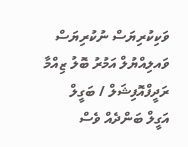ވަކިކުރިޔަސް ނުކުރިޔަސް ވައލިއްޔުލް އަމުރު ބޮލު ޒިއްމާ
ރަދީފްއޮފިޝަލް / ބަގީލް
އަގީލް ބަންދެއް ވެސް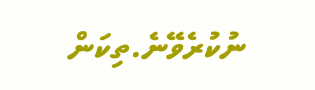ނުކުރެވޭނެ.ތިކަން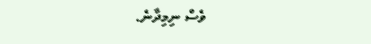ވެސް ނިމިދާނެ.